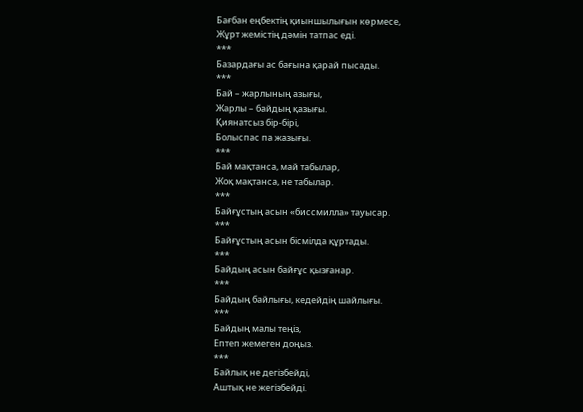Бағбан еңбектің қиыншылығын көрмесе,
Жұрт жемістің дәмін татпас еді.
***
Базардағы ас бағына қарай пысады.
***
Бай – жарлының азығы,
Жарлы – байдың қазығы.
Қиянатсыз бір-бірі,
Болыспас па жазығы.
***
Бай мақтанса, май табылар,
Жоқ мақтанса, не табылар.
***
Байғұстың асын «биссмилла» тауысар.
***
Байғұстың асын бісмілда құртады.
***
Байдың асын байғұс қызғанар.
***
Байдың байлығы, кедейдің шайлығы.
***
Байдың малы теңіз,
Ептеп жемеген доңыз.
***
Байлық не дегізбейді,
Аштық не жегізбейді.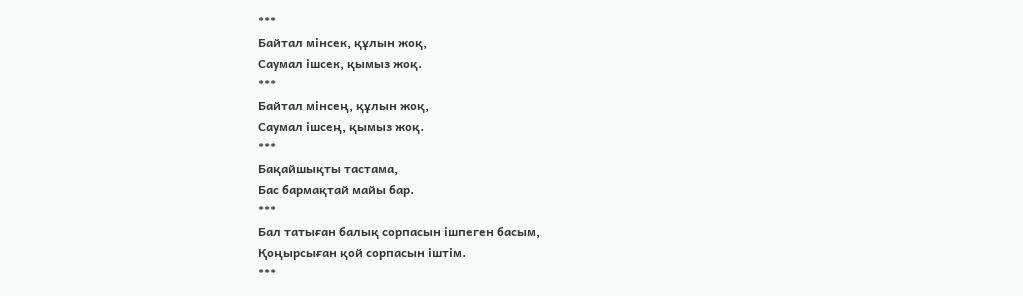***
Байтал мінсек, құлын жоқ,
Саумал ішсек, қымыз жоқ.
***
Байтал мінсең, құлын жоқ,
Саумал ішсең, қымыз жоқ.
***
Бақайшықты тастама,
Бас бармақтай майы бар.
***
Бал татыған балық сорпасын ішпеген басым,
Қоңырсыған қой сорпасын іштім.
***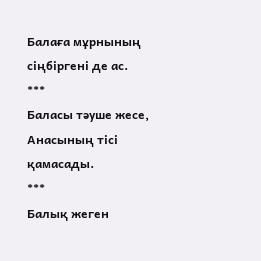Балаға мұрнының сіңбіргені де ас.
***
Баласы тәуше жесе,
Анасының тісі қамасады.
***
Балық жеген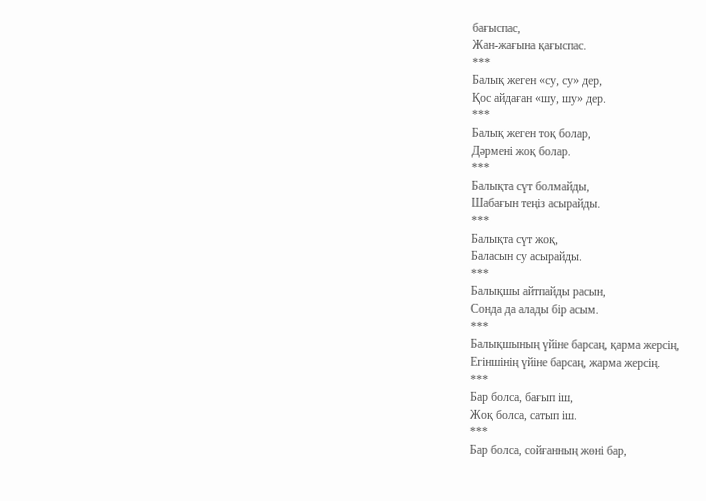бағыспас,
Жан-жағына қағыспас.
***
Балық жеген «су, су» дер,
Қос айдаған «шу, шу» дер.
***
Балық жеген тоқ болар,
Дәрмені жоқ болар.
***
Балықта сүт болмайды,
Шабағын теңіз асырайды.
***
Балықта сүт жоқ,
Баласын су асырайды.
***
Балықшы айтпайды расын,
Сонда да алады бір асым.
***
Балықшының үйіне барсаң, қарма жерсің,
Егіншінің үйіне барсаң, жарма жерсің.
***
Бар болса, бағып іш,
Жоқ болса, сатып іш.
***
Бар болса, сойғанның жөні бар,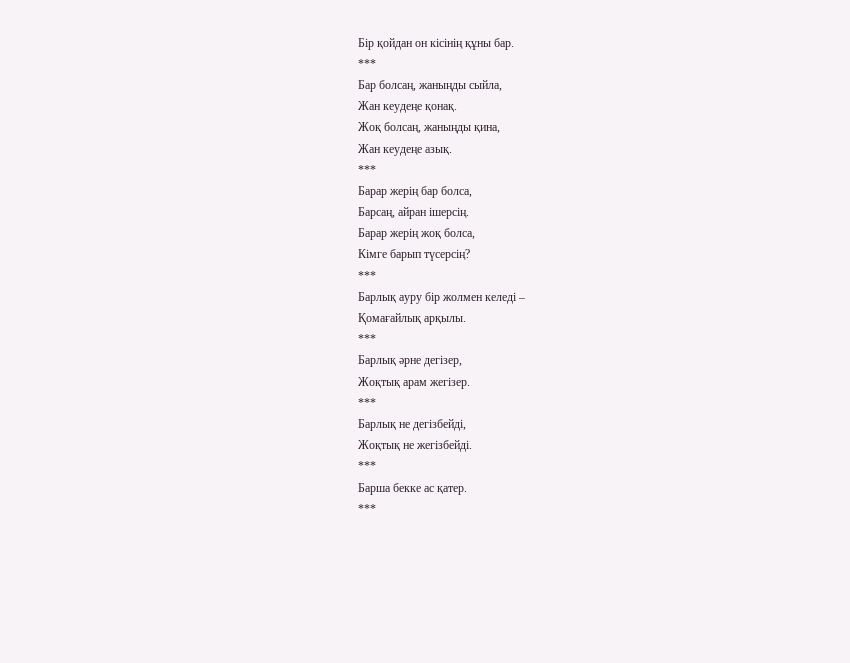Бір қойдан он кісінің құны бар.
***
Бар болсаң, жаныңды сыйла,
Жан кеудеңе қонақ.
Жоқ болсаң, жаныңды қина,
Жан кеудеңе азық.
***
Барар жерің бар болса,
Барсаң, айран ішерсің.
Барар жерің жоқ болса,
Кімге барып түсерсің?
***
Барлық ауру бір жолмен келеді –
Қомағайлық арқылы.
***
Барлық әрне дегізер,
Жоқтық арам жегізер.
***
Барлық не дегізбейді,
Жоқтық не жегізбейді.
***
Барша бекке ас қатер.
***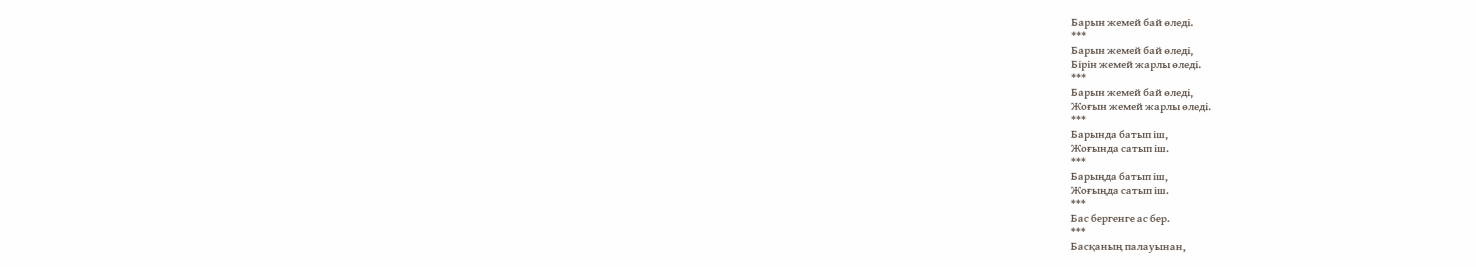Барын жемей бай өледі.
***
Барын жемей бай өледі,
Бірін жемей жарлы өледі.
***
Барын жемей бай өледі,
Жоғын жемей жарлы өледі.
***
Барында батып іш,
Жоғында сатып іш.
***
Барыңда батып іш,
Жоғыңда сатып іш.
***
Бас бергенге ас бер.
***
Басқаның палауынан,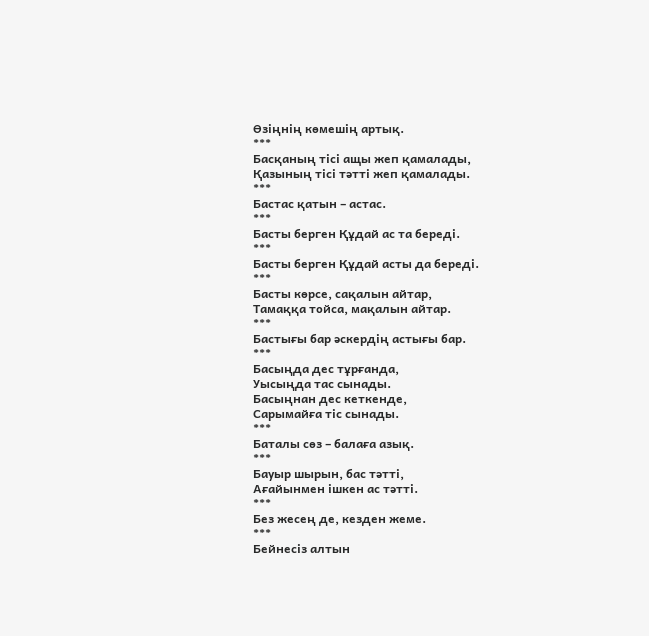Өзіңнің көмешің артық.
***
Басқаның тісі ащы жеп қамалады,
Қазының тісі тәтті жеп қамалады.
***
Бастас қатын – астас.
***
Басты берген Құдай ас та береді.
***
Басты берген Құдай асты да береді.
***
Басты көрсе, сақалын айтар,
Тамаққа тойса, мақалын айтар.
***
Бастығы бар әскердің астығы бар.
***
Басыңда дес тұрғанда,
Уысыңда тас сынады.
Басыңнан дес кеткенде,
Сарымайға тіс сынады.
***
Баталы сөз – балаға азық.
***
Бауыр шырын, бас тәтті,
Ағайынмен ішкен ас тәтті.
***
Без жесең де, кезден жеме.
***
Бейнесіз алтын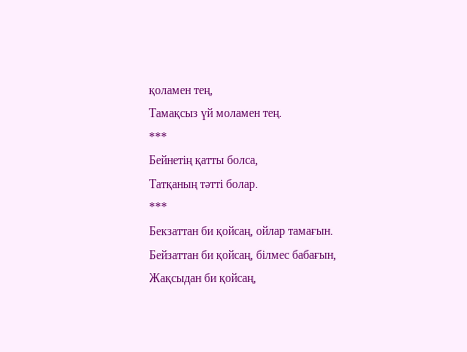қоламен тең,
Тамақсыз үй моламен тең.
***
Бейнетің қатты болса,
Татқаның тәтті болар.
***
Бекзаттан би қойсаң, ойлар тамағын.
Бейзаттан би қойсаң, білмес бабағын,
Жақсыдан би қойсаң,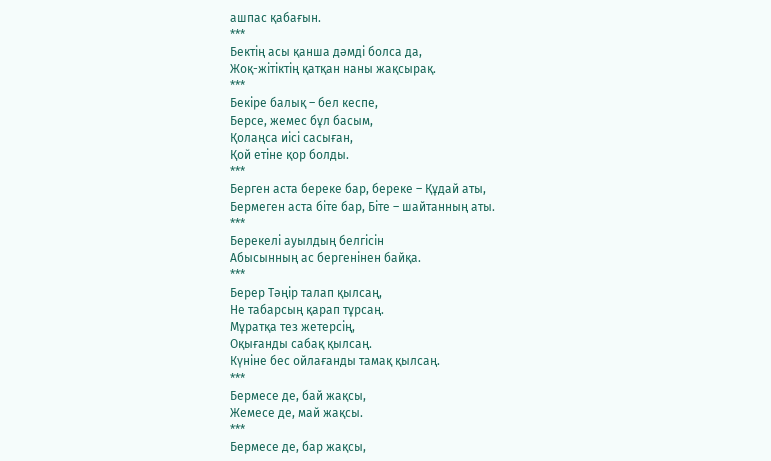ашпас қабағын.
***
Бектің асы қанша дәмді болса да,
Жоқ-жітіктің қатқан наны жақсырақ.
***
Бекіре балық – бел кеспе,
Берсе, жемес бұл басым,
Қолаңса иісі сасыған,
Қой етіне қор болды.
***
Берген аста береке бар, береке – Құдай аты,
Бермеген аста біте бар, Біте – шайтанның аты.
***
Берекелі ауылдың белгісін
Абысынның ас бергенінен байқа.
***
Берер Тәңір талап қылсаң,
Не табарсың қарап тұрсаң.
Мұратқа тез жетерсің,
Оқығанды сабақ қылсаң.
Күніне бес ойлағанды тамақ қылсаң.
***
Бермесе де, бай жақсы,
Жемесе де, май жақсы.
***
Бермесе де, бар жақсы,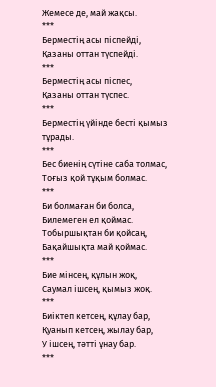Жемесе де, май жақсы.
***
Берместің асы піспейді,
Қазаны оттан түспейді.
***
Берместің асы піспес,
Қазаны оттан түспес.
***
Берместің үйінде бесті қымыз тұрады.
***
Бес биенің сүтіне саба толмас,
Тоғыз қой тұқым болмас.
***
Би болмаған би болса,
Билемеген ел қоймас.
Тобыршықтан би қойсаң,
Бақайшықта май қоймас.
***
Бие мінсең, құлын жоқ,
Саумал ішсең, қымыз жоқ.
***
Биіктеп кетсең, құлау бар,
Қуанып кетсең, жылау бар,
У ішсең, тәтті ұнау бар.
***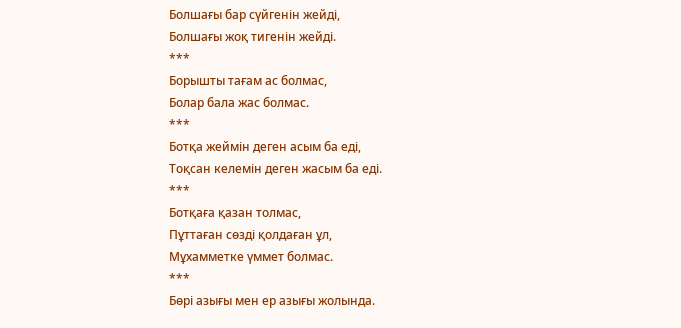Болшағы бар сүйгенін жейді,
Болшағы жоқ тигенін жейді.
***
Борышты тағам ас болмас,
Болар бала жас болмас.
***
Ботқа жеймін деген асым ба еді,
Тоқсан келемін деген жасым ба еді.
***
Ботқаға қазан толмас,
Пұттаған сөзді қолдаған ұл,
Мұхамметке үммет болмас.
***
Бөрі азығы мен ер азығы жолында.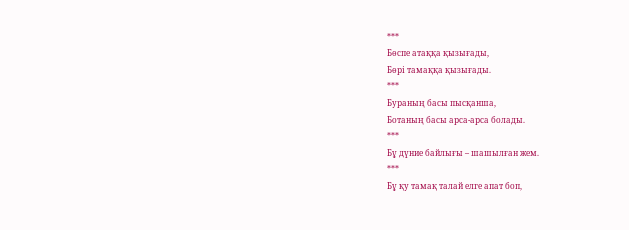***
Бөспе атаққа қызығады,
Бөрі тамаққа қызығады.
***
Бураның басы пысқанша,
Ботаның басы арса-арса болады.
***
Бұ дүние байлығы – шашылған жем.
***
Бұ қу тамақ талай елге апат боп,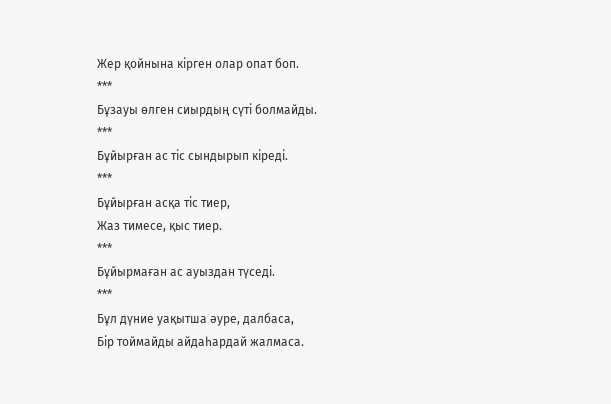Жер қойнына кірген олар опат боп.
***
Бұзауы өлген сиырдың сүті болмайды.
***
Бұйырған ас тіс сындырып кіреді.
***
Бұйырған асқа тіс тиер,
Жаз тимесе, қыс тиер.
***
Бұйырмаған ас ауыздан түседі.
***
Бұл дүние уақытша әуре, далбаса,
Бір тоймайды айдаһардай жалмаса.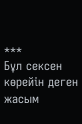***
Бұл сексен көрейін деген жасым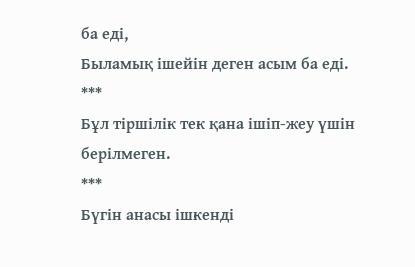ба еді,
Быламық ішейін деген асым ба еді.
***
Бұл тіршілік тек қана ішіп-жеу үшін берілмеген.
***
Бүгін анасы ішкенді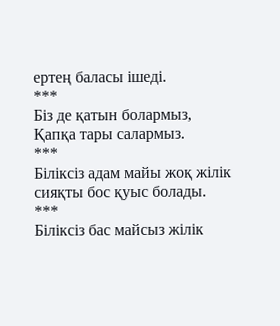ертең баласы ішеді.
***
Біз де қатын болармыз,
Қапқа тары салармыз.
***
Біліксіз адам майы жоқ жілік сияқты бос қуыс болады.
***
Біліксіз бас майсыз жілік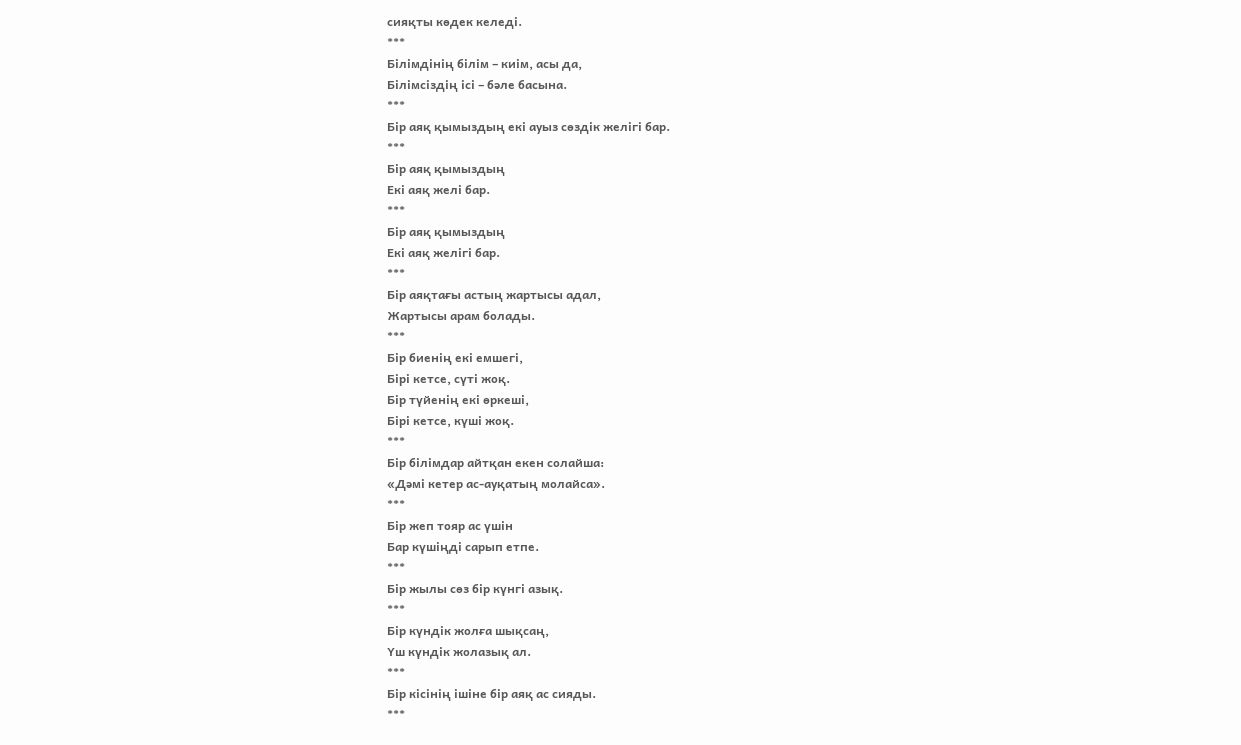сияқты көдек келеді.
***
Білімдінің білім – киім, асы да,
Білімсіздің ісі – бәле басына.
***
Бір аяқ қымыздың екі ауыз сөздік желігі бар.
***
Бір аяқ қымыздың
Екі аяқ желі бар.
***
Бір аяқ қымыздың
Екі аяқ желігі бар.
***
Бір аяқтағы астың жартысы адал,
Жартысы арам болады.
***
Бір биенің екі емшегі,
Бірі кетсе, сүті жоқ.
Бір түйенің екі өркеші,
Бірі кетсе, күші жоқ.
***
Бір білімдар айтқан екен солайша:
«Дәмі кетер ас-ауқатың молайса».
***
Бір жеп тояр ас үшін
Бар күшіңді сарып етпе.
***
Бір жылы сөз бір күнгі азық.
***
Бір күндік жолға шықсаң,
Үш күндік жолазық ал.
***
Бір кісінің ішіне бір аяқ ас сияды.
***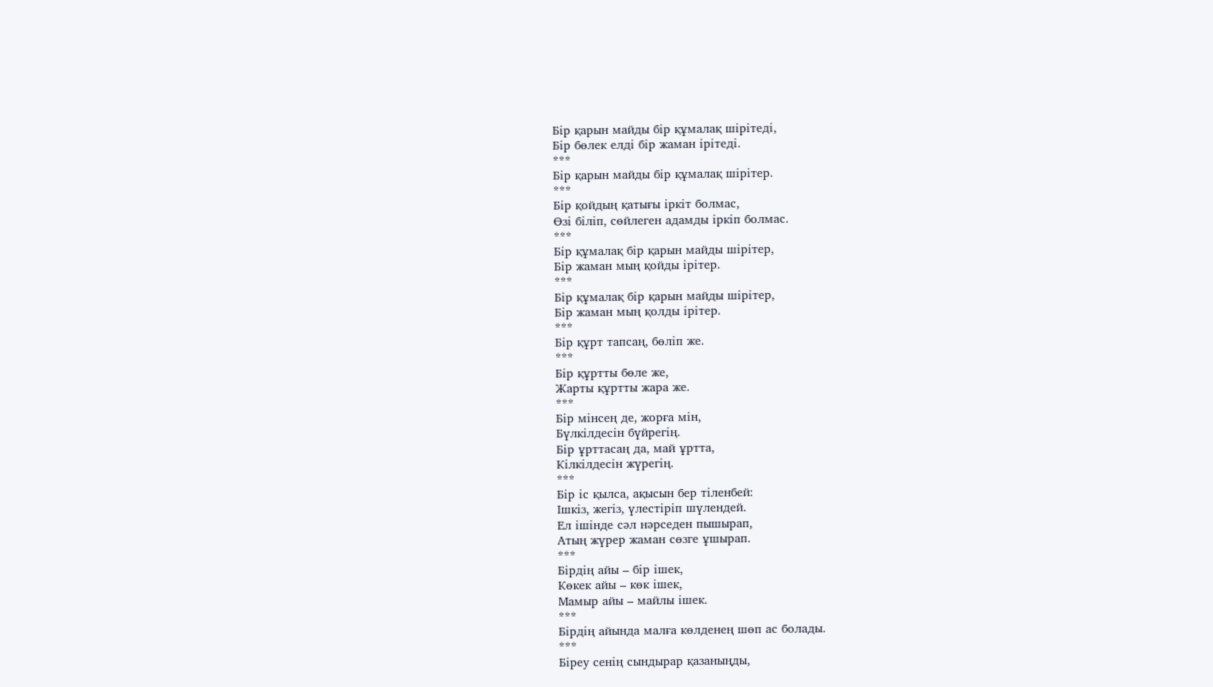Бір қарын майды бір құмалақ шірітеді,
Бір бөлек елді бір жаман ірітеді.
***
Бір қарын майды бір құмалақ шірітер.
***
Бір қойдың қатығы іркіт болмас,
Өзі біліп, сөйлеген адамды іркіп болмас.
***
Бір құмалақ бір қарын майды шірітер,
Бір жаман мың қойды ірітер.
***
Бір құмалақ бір қарын майды шірітер,
Бір жаман мың қолды ірітер.
***
Бір құрт тапсаң, бөліп же.
***
Бір құртты бөле же,
Жарты құртты жара же.
***
Бір мінсең де, жорға мін,
Бүлкілдесін бүйрегің.
Бір ұрттасаң да, май ұртта,
Кілкілдесін жүрегің.
***
Бір іс қылса, ақысын бер тіленбей:
Ішкіз, жегіз, үлестіріп шүлендей.
Ел ішінде сәл нәрседен пышырап,
Атың жүрер жаман сөзге ұшырап.
***
Бірдің айы – бір ішек,
Көкек айы – көк ішек,
Мамыр айы – майлы ішек.
***
Бірдің айында малға көлденең шөп ас болады.
***
Біреу сенің сындырар қазаныңды,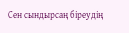Сен сындырсаң біреудің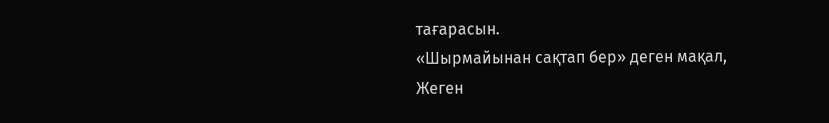тағарасын.
«Шырмайынан сақтап бер» деген мақал,
Жеген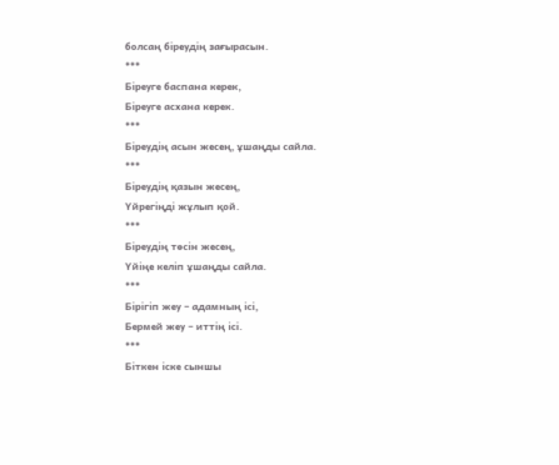болсаң біреудің зағырасын.
***
Біреуге баспана керек,
Біреуге асхана керек.
***
Біреудің асын жесең, ұшаңды сайла.
***
Біреудің қазын жесең,
Үйрегіңді жұлып қой.
***
Біреудің төсін жесең,
Үйіңе келіп ұшаңды сайла.
***
Бірігіп жеу – адамның ісі,
Бермей жеу – иттің ісі.
***
Біткен іске сыншы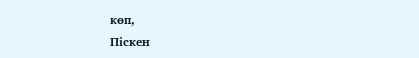көп,
Піскен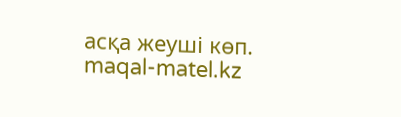асқа жеуші көп.
maqal-matel.kz